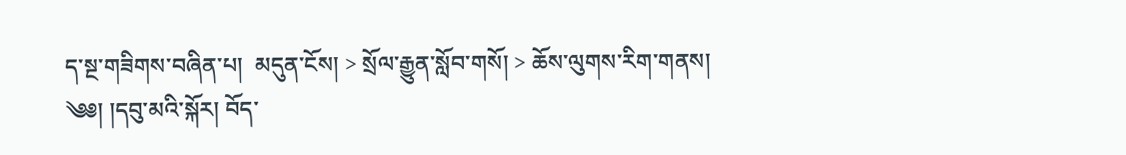ད་སྔ་གཟིགས་བཞིན་པ།  མདུན་ངོས། > སྲོལ་རྒྱུན་སློབ་གསོ། > ཆོས་ལུགས་རིག་གནས།
༄༅། །དབུ་མའི་སྐོར། བོད་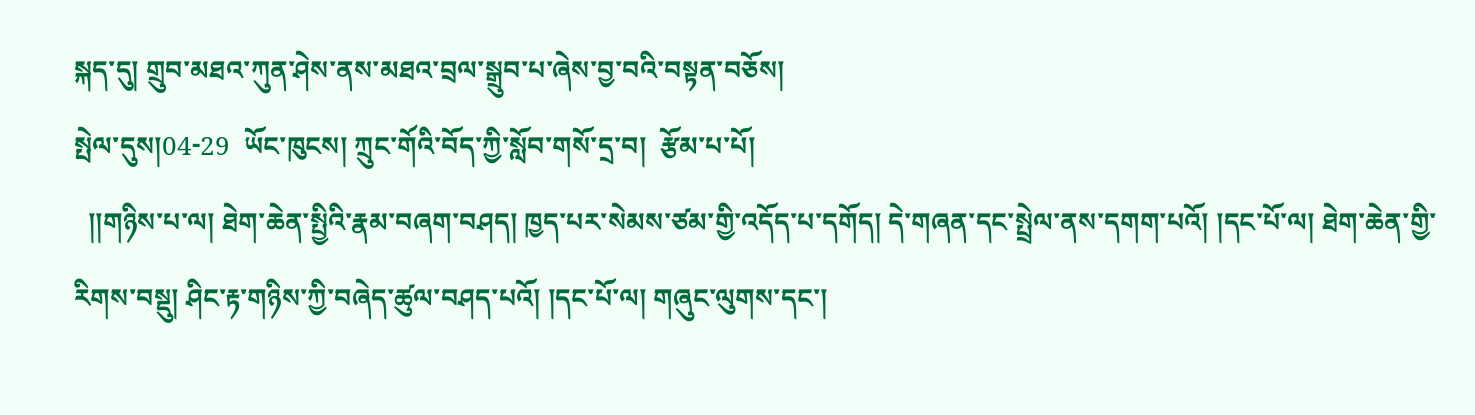སྐད་དུ། གྲུབ་མཐའ་ཀུན་ཤེས་ནས་མཐའ་བྲལ་སྒྲུབ་པ་ཞེས་བྱ་བའི་བསྟན་བཅོས།
སྤེལ་དུས།04-29  ཡོང་ཁུངས། ཀྲུང་གོའི་བོད་ཀྱི་སློབ་གསོ་དྲ་བ།  རྩོམ་པ་པོ།
  །།གཉིས་པ་ལ། ཐེག་ཆེན་སྤྱིའི་རྣམ་བཞག་བཤད། ཁྱད་པར་སེམས་ཙམ་གྱི་འདོད་པ་དགོད། དེ་གཞན་དང་སྤྲེལ་ནས་དགག་པའོ། །དང་པོ་ལ། ཐེག་ཆེན་གྱི་རིགས་བསྡུ། ཤིང་རྟ་གཉིས་ཀྱི་བཞེད་ཚུལ་བཤད་པའོ། །དང་པོ་ལ། གཞུང་ལུགས་དང་།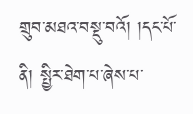གྲུབ་མཐའ་བསྡུ་བའོ། །དང་པོ་ནི། སྤྱིར་ཐེག་པ་ཞེས་པ་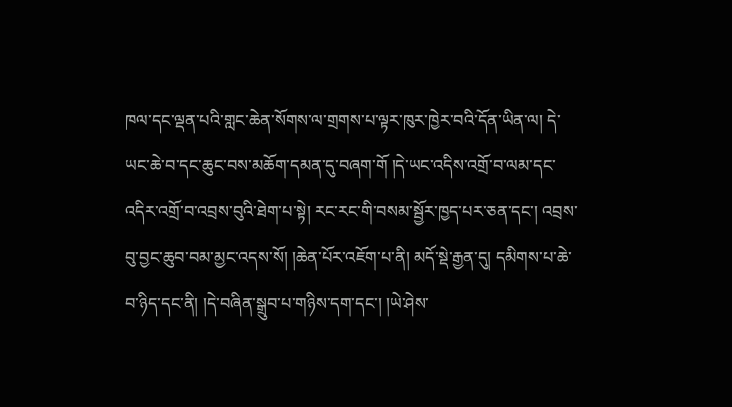ཁལ་དང་ལྡན་པའི་གླང་ཆེན་སོགས་ལ་གྲགས་པ་ལྟར་ཁུར་ཁྱེར་བའི་དོན་ཡིན་ལ། དེ་ཡང་ཆེ་བ་དང་ཆུང་བས་མཆོག་དམན་དུ་བཞག་གོ །དེ་ཡང་འདིས་འགྲོ་བ་ལམ་དང་འདིར་འགྲོ་བ་འབྲས་བུའི་ཐེག་པ་སྟེ། རང་རང་གི་བསམ་སྦྱོར་ཁྱད་པར་ཅན་དང་། འབྲས་བུ་བྱང་ཆུབ་བམ་མྱང་འདས་སོ། །ཆེན་པོར་འཇོག་པ་ནི། མདོ་སྡེ་རྒྱན་དུ། དམིགས་པ་ཆེ་བ་ཉིད་དང་ནི། །དེ་བཞིན་སྒྲུབ་པ་གཉིས་དག་དང་། །ཡེ་ཤེས་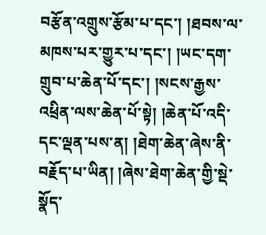བརྩོན་འགྲུས་རྩོམ་པ་དང་། །ཐབས་ལ་མཁས་པར་གྱུར་པ་དང་། །ཡང་དག་གྲུབ་པ་ཆེན་པོ་དང་། །སངས་རྒྱས་འཕྲིན་ལས་ཆེན་པོ་སྟེ། །ཆེན་པོ་འདི་དང་ལྡན་པས་ན། །ཐེག་ཆེན་ཞེས་ནི་བརྗོད་པ་ཡིན། །ཞེས་ཐེག་ཆེན་གྱི་སྡེ་སྣོད་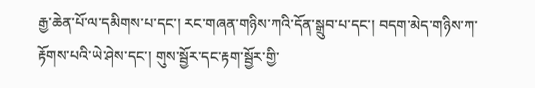རྒྱ་ཆེན་པོ་ལ་དམིགས་པ་དང་། རང་གཞན་གཉིས་ཀའི་དོན་སྒྲུབ་པ་དང་། བདག་མེད་གཉིས་ཀ་རྟོགས་པའི་ཡེ་ཤེས་དང་། གུས་སྦྱོར་དང་རྟག་སྦྱོར་གྱི་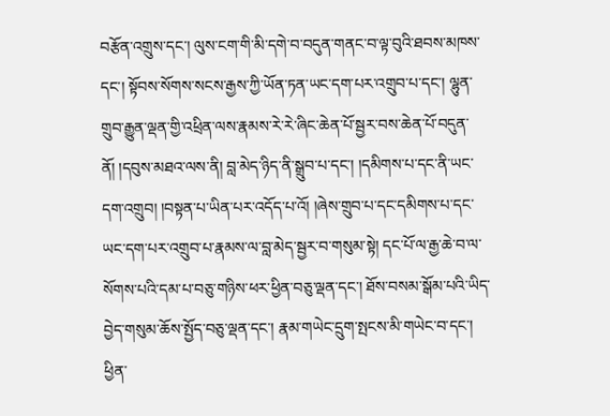བརྩོན་འགྲུས་དང་། ལུས་ངག་གི་མི་དགེ་བ་བདུན་གནང་བ་ལྟ་བུའི་ཐབས་མཁས་དང་། སྟོབས་སོགས་སངས་རྒྱས་ཀྱི་ཡོན་ཏན་ཡང་དག་པར་འགྲུབ་པ་དང་། ལྷུན་གྲུབ་རྒྱུན་ལྡན་གྱི་འཕྲིན་ལས་རྣམས་རེ་རེ་ཞིང་ཆེན་པོ་སྦྱར་བས་ཆེན་པོ་བདུན་ནོ། །དབུས་མཐའ་ལས་ནི། བླ་མེད་ཉིད་ནི་སྒྲུབ་པ་དང་། །དམིགས་པ་དང་ནི་ཡང་དག་འགྲུབ། །བསྟན་པ་ཡིན་པར་འདོད་པ་འོ། །ཞེས་གྲུབ་པ་དང་དམིགས་པ་དང་ཡང་དག་པར་འགྲུབ་པ་རྣམས་ལ་བླ་མེད་སྦྱར་བ་གསུམ་སྟེ། དང་པོ་ལ་རྒྱ་ཆེ་བ་ལ་སོགས་པའི་དམ་པ་བཅུ་གཉིས་ཕར་ཕྱིན་བཅུ་ལྡན་དང་། ཐོས་བསམ་སྒོམ་པའི་ཡིད་བྱེད་གསུམ་ཆོས་སྤྱོད་བཅུ་ལྡན་དང་། རྣམ་གཡེང་དྲུག་སྤངས་མི་གཡེང་བ་དང་། ཕྱིན་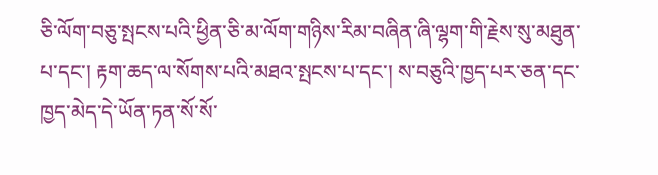ཅི་ལོག་བཅུ་སྤངས་པའི་ཕྱིན་ཅི་མ་ལོག་གཉིས་རིམ་བཞིན་ཞི་ལྷག་གི་རྗེས་སུ་མཐུན་པ་དང་། རྟག་ཆད་ལ་སོགས་པའི་མཐའ་སྤངས་པ་དང་། ས་བཅུའི་ཁྱད་པར་ཅན་དང་ཁྱད་མེད་དེ་ཡོན་ཏན་སོ་སོ་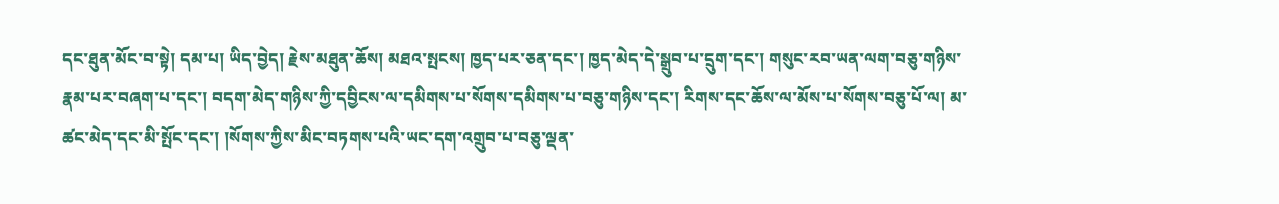དང་ཐུན་མོང་བ་སྟེ། དམ་པ། ཡིད་བྱེད། རྗེས་མཐུན་ཆོས། མཐའ་སྤངས། ཁྱད་པར་ཅན་དང་། ཁྱད་མེད་དེ་སྒྲུབ་པ་དྲུག་དང་། གསུང་རབ་ཡན་ལག་བཅུ་གཉིས་རྣམ་པར་བཞག་པ་དང་། བདག་མེད་གཉིས་ཀྱི་དབྱིངས་ལ་དམིགས་པ་སོགས་དམིགས་པ་བཅུ་གཉིས་དང་། རིགས་དང་ཆོས་ལ་མོས་པ་སོགས་བཅུ་པོ་ལ། མ་ཚང་མེད་དང་མི་སྤོང་དང་། །སོགས་ཀྱིས་མིང་བཏགས་པའི་ཡང་དག་འགྲུབ་པ་བཅུ་ལྡན་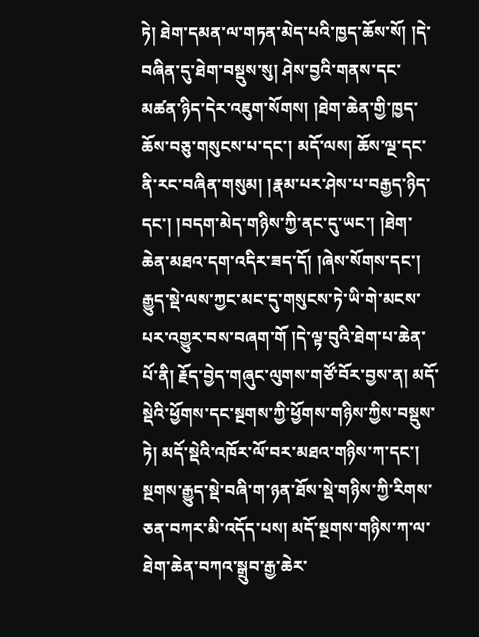ཏེ། ཐེག་དམན་ལ་གཏན་མེད་པའི་ཁྱད་ཆོས་སོ། །དེ་བཞིན་དུ་ཐེག་བསྡུས་སུ། ཤེས་བྱའི་གནས་དང་མཚན་ཉིད་དེར་འཇུག་སོགས། །ཐེག་ཆེན་གྱི་ཁྱད་ཆོས་བཅུ་གསུངས་པ་དང་། མདོ་ལས། ཆོས་ལྔ་དང་ནི་རང་བཞིན་གསུམ། །རྣམ་པར་ཤེས་པ་བརྒྱད་ཉིད་དང་། །བདག་མེད་གཉིས་ཀྱི་ནང་དུ་ཡང་། །ཐེག་ཆེན་མཐའ་དག་འདིར་ཟད་དོ། །ཞེས་སོགས་དང་། རྒྱུད་སྡེ་ལས་ཀྱང་མང་དུ་གསུངས་ཏེ་ཡི་གེ་མངས་པར་འགྱུར་བས་བཞག་གོ །དེ་ལྟ་བུའི་ཐེག་པ་ཆེན་པོ་ནི། རྗོད་བྱེད་གཞུང་ལུགས་གཙོ་བོར་བྱས་ན། མདོ་སྡེའི་ཕྱོགས་དང་སྔགས་ཀྱི་ཕྱོགས་གཉིས་ཀྱིས་བསྡུས་ཏེ། མདོ་སྡེའི་འཁོར་ལོ་བར་མཐའ་གཉིས་ཀ་དང་། སྔགས་རྒྱུད་སྡེ་བཞི་ག་ཉན་ཐོས་སྡེ་གཉིས་ཀྱི་རིགས་ཅན་བཀར་མི་འདོད་པས། མདོ་སྔགས་གཉིས་ཀ་ལ་ཐེག་ཆེན་བཀའ་སྒྲུབ་རྒྱ་ཆེར་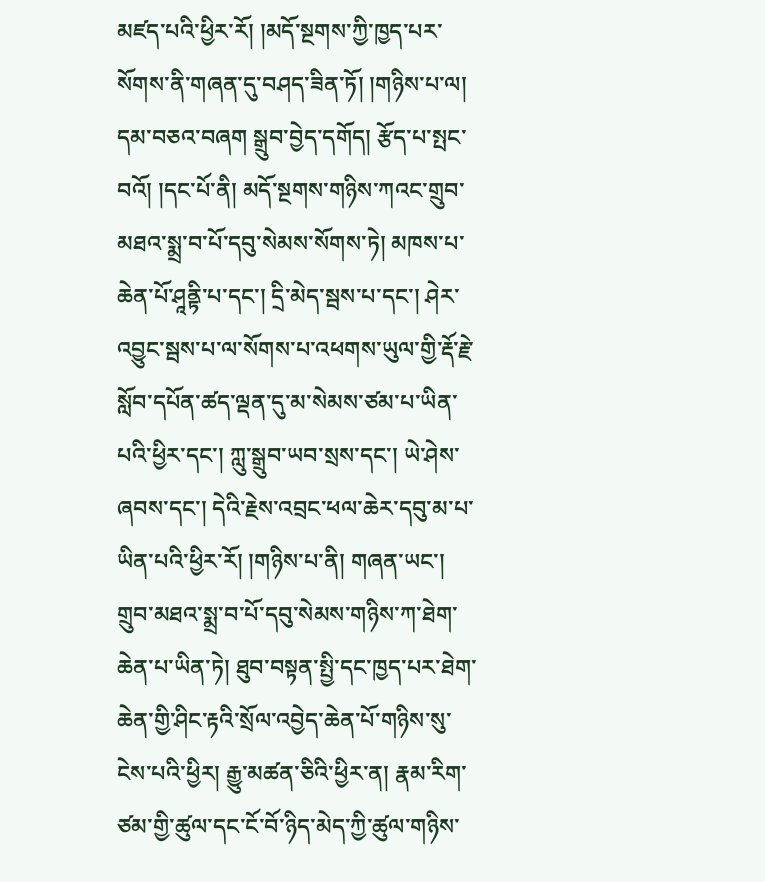མཛད་པའི་ཕྱིར་རོ། །མདོ་སྔགས་ཀྱི་ཁྱད་པར་སོགས་ནི་གཞན་དུ་བཤད་ཟིན་ཏོ། །གཉིས་པ་ལ། དམ་བཅའ་བཞག སྒྲུབ་བྱེད་དགོད། རྩོད་པ་སྤང་བའོ། །དང་པོ་ནི། མདོ་སྔགས་གཉིས་ཀའང་གྲུབ་མཐའ་སྨྲ་བ་པོ་དབུ་སེམས་སོགས་ཏེ། མཁས་པ་ཆེན་པོ་ཤཱནྟི་པ་དང་། དྲི་མེད་སྦས་པ་དང་། ཤེར་འབྱུང་སྦས་པ་ལ་སོགས་པ་འཕགས་ཡུལ་གྱི་རྡོ་རྗེ་སློབ་དཔོན་ཚད་ལྡན་དུ་མ་སེམས་ཙམ་པ་ཡིན་པའི་ཕྱིར་དང་། ཀླུ་སྒྲུབ་ཡབ་སྲས་དང་། ཡེ་ཤེས་ཞབས་དང་། དེའི་རྗེས་འབྲང་ཕལ་ཆེར་དབུ་མ་པ་ཡིན་པའི་ཕྱིར་རོ། །གཉིས་པ་ནི། གཞན་ཡང་། གྲུབ་མཐའ་སྨྲ་བ་པོ་དབུ་སེམས་གཉིས་ཀ་ཐེག་ཆེན་པ་ཡིན་ཏེ། ཐུབ་བསྟན་སྤྱི་དང་ཁྱད་པར་ཐེག་ཆེན་གྱི་ཤིང་རྟའི་སྲོལ་འབྱེད་ཆེན་པོ་གཉིས་སུ་ངེས་པའི་ཕྱིར། རྒྱུ་མཚན་ཅིའི་ཕྱིར་ན། རྣམ་རིག་ཙམ་གྱི་ཚུལ་དང་ངོ་བོ་ཉིད་མེད་ཀྱི་ཚུལ་གཉིས་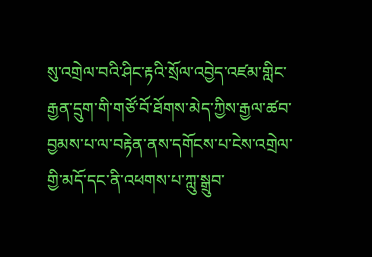སུ་འགྲེལ་བའི་ཤིང་རྟའི་སྲོལ་འབྱེད་འཛམ་གླིང་རྒྱན་དྲུག་གི་གཙོ་བོ་ཐོགས་མེད་ཀྱིས་རྒྱལ་ཚབ་བྱམས་པ་ལ་བརྟེན་ནས་དགོངས་པ་ངེས་འགྲེལ་གྱི་མདོ་དང་ནི་འཕགས་པ་ཀླུ་སྒྲུབ་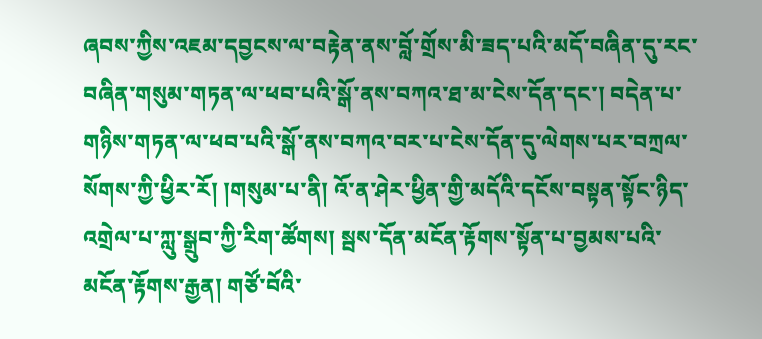ཞབས་ཀྱིས་འཇམ་དབྱངས་ལ་བརྟེན་ནས་བློ་གྲོས་མི་ཟད་པའི་མདོ་བཞིན་དུ་རང་བཞིན་གསུམ་གཏན་ལ་ཕབ་པའི་སྒོ་ནས་བཀའ་ཐ་མ་ངེས་དོན་དང་། བདེན་པ་གཉིས་གཏན་ལ་ཕབ་པའི་སྒོ་ནས་བཀའ་བར་པ་ངེས་དོན་དུ་ལེགས་པར་བཀྲལ་སོགས་ཀྱི་ཕྱིར་རོ། །གསུམ་པ་ནི། འོ་ན་ཤེར་ཕྱིན་གྱི་མདོའི་དངོས་བསྟན་སྟོང་ཉིད་འགྲེལ་པ་ཀླུ་སྒྲུབ་ཀྱི་རིག་ཚོགས། སྦས་དོན་མངོན་རྟོགས་སྟོན་པ་བྱམས་པའི་མངོན་རྟོགས་རྒྱན། གཙོ་བོའི་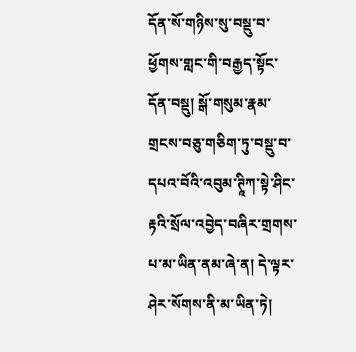དོན་སོ་གཉིས་སུ་བསྡུ་བ་ཕྱོགས་གླང་གི་བརྒྱད་སྟོང་དོན་བསྡུ། སྒོ་གསུམ་རྣམ་གྲངས་བཅུ་གཅིག་ཏུ་བསྡུ་བ་དཔའ་བོའི་འབུམ་ཊཱིཀ་སྟེ་ཤིང་རྟའི་སྲོལ་འབྱེད་བཞིར་གྲགས་པ་མ་ཡིན་ནམ་ཞེ་ན། དེ་ལྟར་ཤེར་སོགས་ནི་མ་ཡིན་ཏེ།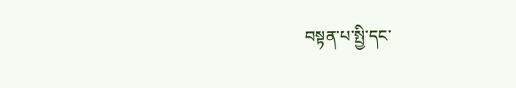བསྟན་པ་སྤྱི་དང་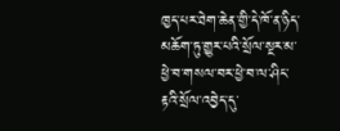ཁྱད་པར་ཐེག་ཆེན་གྱི་དེ་ཁོ་ན་ཉིད་མཆོག་ཏུ་གྱུར་པའི་སྲོལ་སྔར་མ་ཕྱེ་བ་གསལ་བར་ཕྱེ་བ་ལ་ཤིང་རྟའི་སྲོལ་འབྱེད་དུ་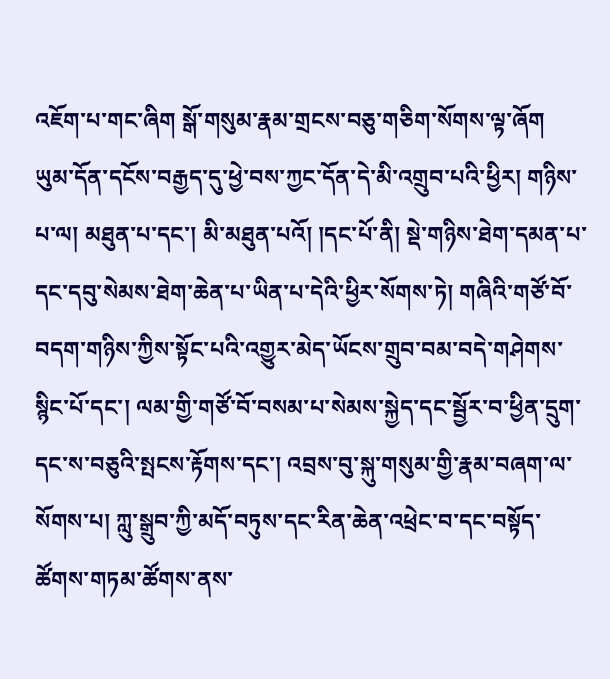འཇོག་པ་གང་ཞིག སྒོ་གསུམ་རྣམ་གྲངས་བཅུ་གཅིག་སོགས་ལྟ་ཞོག ཡུམ་དོན་དངོས་བརྒྱད་དུ་ཕྱེ་བས་ཀྱང་དོན་དེ་མི་འགྲུབ་པའི་ཕྱིར། གཉིས་པ་ལ། མཐུན་པ་དང་། མི་མཐུན་པའོ། །དང་པོ་ནི། སྡེ་གཉིས་ཐེག་དམན་པ་དང་དབུ་སེམས་ཐེག་ཆེན་པ་ཡིན་པ་དེའི་ཕྱིར་སོགས་ཏེ། གཞིའི་གཙོ་བོ་བདག་གཉིས་ཀྱིས་སྟོང་པའི་འགྱུར་མེད་ཡོངས་གྲུབ་བམ་བདེ་གཤེགས་སྙིང་པོ་དང་། ལམ་གྱི་གཙོ་བོ་བསམ་པ་སེམས་སྐྱེད་དང་སྦྱོར་བ་ཕྱིན་དྲུག་དང་ས་བཅུའི་སྤངས་རྟོགས་དང་། འབྲས་བུ་སྐུ་གསུམ་གྱི་རྣམ་བཞག་ལ་སོགས་པ། ཀླུ་སྒྲུབ་ཀྱི་མདོ་བཏུས་དང་རིན་ཆེན་འཕྲེང་བ་དང་བསྟོད་ཚོགས་གཏམ་ཚོགས་ནས་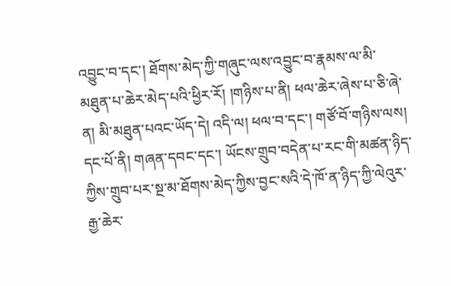འབྱུང་བ་དང་། ཐོགས་མེད་ཀྱི་གཞུང་ལས་འབྱུང་བ་རྣམས་ལ་མི་མཐུན་པ་ཆེར་མེད་པའི་ཕྱིར་རོ། །གཉིས་པ་ནི། ཕལ་ཆེར་ཞེས་པ་ཅི་ཞེ་ན། མི་མཐུན་པའང་ཡོད་དེ། འདི་ལ། ཕལ་བ་དང་། གཙོ་བོ་གཉིས་ལས། དང་པོ་ནི། གཞན་དབང་དང་། ཡོངས་གྲུབ་བདེན་པ་རང་གི་མཚན་ཉིད་ཀྱིས་གྲུབ་པར་སྔ་མ་ཐོགས་མེད་ཀྱིས་བྱང་སའི་དེ་ཁོ་ན་ཉིད་ཀྱི་ལེའུར་རྒྱ་ཆེར་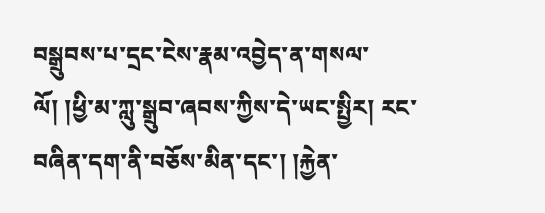བསྒྲུབས་པ་དྲང་ངེས་རྣམ་འབྱེད་ན་གསལ་ལོ། །ཕྱི་མ་ཀླུ་སྒྲུབ་ཞབས་ཀྱིས་དེ་ཡང་སྤྱིར། རང་བཞིན་དག་ནི་བཅོས་མིན་དང་། །རྐྱེན་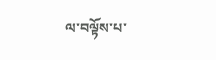ལ་བལྟོས་པ་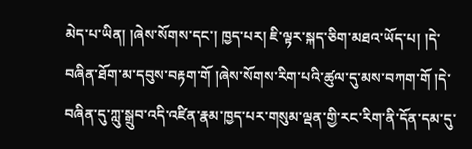མེད་པ་ཡིན། །ཞེས་སོགས་དང་། ཁྱད་པར། ཇི་ལྟར་སྐད་ཅིག་མཐའ་ཡོད་པ། །དེ་བཞིན་ཐོག་མ་དབུས་བརྟག་གོ །ཞེས་སོགས་རིག་པའི་ཚུལ་དུ་མས་བཀག་གོ །དེ་བཞིན་དུ་ཀླུ་སྒྲུབ་འདི་འཛིན་རྣམ་ཁྱད་པར་གསུམ་ལྡན་གྱི་རང་རིག་ནི་དོན་དམ་དུ་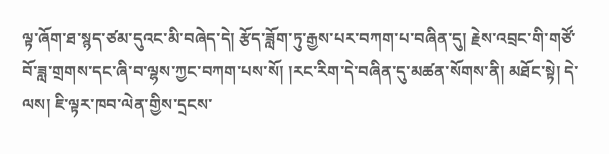ལྟ་ཞོག་ཐ་སྙད་ཙམ་དུའང་མི་བཞེད་དེ། རྩོད་ཟློག་ཏུ་རྒྱས་པར་བཀག་པ་བཞིན་དུ། རྗེས་འབྲང་གི་གཙོ་བོ་ཟླ་གྲགས་དང་ཞི་བ་ལྷས་ཀྱང་བཀག་པས་སོ། །རང་རིག་དེ་བཞིན་དུ་མཚན་སོགས་ནི། མཐོང་སྟེ། དེ་ལས། ཇི་ལྟར་ཁབ་ལེན་གྱིས་དྲངས་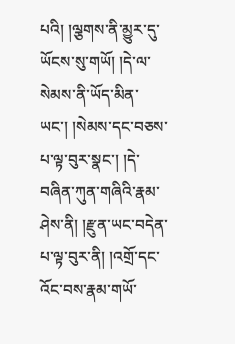པའི། །ལྕགས་ནི་མྱུར་དུ་ཡོངས་སུ་གཡོ། །དེ་ལ་སེམས་ནི་ཡོད་མིན་ཡང་། །སེམས་དང་བཅས་པ་ལྟ་བུར་སྣང་། །དེ་བཞིན་ཀུན་གཞིའི་རྣམ་ཤེས་ནི། །རྫུན་ཡང་བདེན་པ་ལྟ་བུར་ནི། །འགྲོ་དང་འོང་བས་རྣམ་གཡོ་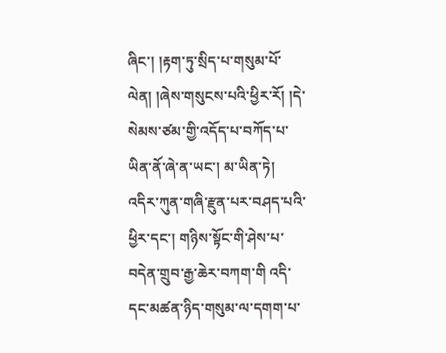ཞིང་། །རྟག་ཏུ་སྲིད་པ་གསུམ་པོ་ལེན། །ཞེས་གསུངས་པའི་ཕྱིར་རོ། །དེ་སེམས་ཙམ་གྱི་འདོད་པ་བཀོད་པ་ཡིན་ནོ་ཞེ་ན་ཡང་། མ་ཡིན་ཏེ། འདིར་ཀུན་གཞི་རྫུན་པར་བཤད་པའི་ཕྱིར་དང་། གཉིས་སྟོང་གི་ཤེས་པ་བདེན་གྲུབ་རྒྱ་ཆེར་བཀག་གི འདི་དང་མཚན་ཉིད་གསུམ་ལ་དགག་པ་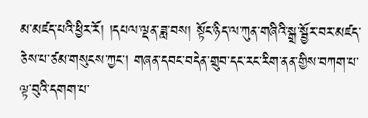མ་མཛད་པའི་ཕྱིར་རོ། །དཔལ་ལྡན་ཟླ་བས། སྟོང་ཉིད་ལ་ཀུན་གཞིའི་སྒྲ་སྦྱོར་བར་མཛད་ཅེས་པ་ཙམ་གསུངས་ཀྱང་། གཞན་དབང་བདེན་གྲུབ་དང་རང་རིག་ནན་གྱིས་བཀག་པ་ལྟ་བུའི་དགག་པ་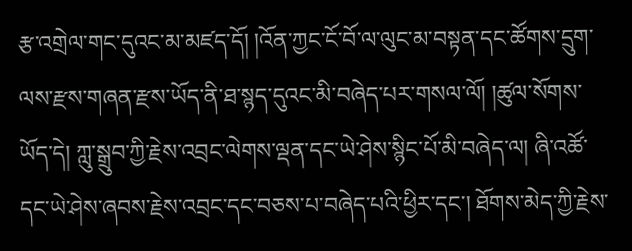རྩ་འགྲེལ་གང་དུའང་མ་མཛད་དོ། །འོན་ཀྱང་ངོ་བོ་ལ་ལུང་མ་བསྟན་དང་ཚོགས་དྲུག་ལས་རྫས་གཞན་རྫས་ཡོད་ནི་ཐ་སྙད་དུའང་མི་བཞེད་པར་གསལ་ལོ། །ཚུལ་སོགས་ཡོད་དེ། ཀླུ་སྒྲུབ་ཀྱི་རྗེས་འབྲང་ལེགས་ལྡན་དང་ཡེ་ཤེས་སྙིང་པོ་མི་བཞེད་ལ། ཞི་འཚོ་དང་ཡེ་ཤེས་ཞབས་རྗེས་འབྲང་དང་བཅས་པ་བཞེད་པའི་ཕྱིར་དང་། ཐོགས་མེད་ཀྱི་རྗེས་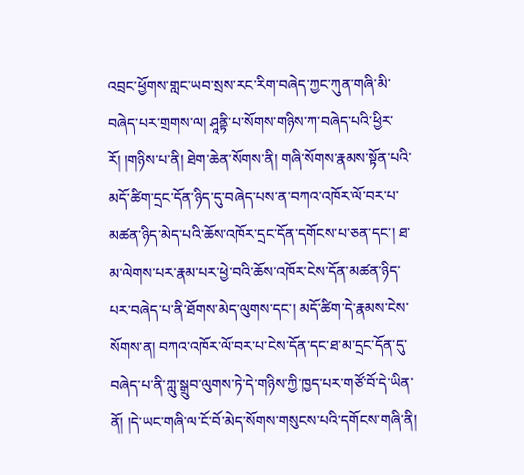འབྲང་ཕྱོགས་གླང་ཡབ་སྲས་རང་རིག་བཞེད་ཀྱང་ཀུན་གཞི་མི་བཞེད་པར་གྲགས་ལ། ཤཱནྟི་པ་སོགས་གཉིས་ཀ་བཞེད་པའི་ཕྱིར་རོ། །གཉིས་པ་ནི། ཐེག་ཆེན་སོགས་ནི། གཞི་སོགས་རྣམས་སྟོན་པའི་མདོ་ཚིག་དྲང་དོན་ཉིད་དུ་བཞེད་པས་ན་བཀའ་འཁོར་ལོ་བར་པ་མཚན་ཉིད་མེད་པའི་ཆོས་འཁོར་དྲང་དོན་དགོངས་པ་ཅན་དང་། ཐ་མ་ལེགས་པར་རྣམ་པར་ཕྱེ་བའི་ཆོས་འཁོར་ངེས་དོན་མཚན་ཉིད་པར་བཞེད་པ་ནི་ཐོགས་མེད་ལུགས་དང་། མདོ་ཚིག་དེ་རྣམས་ངེས་སོགས་ན། བཀའ་འཁོར་ལོ་བར་པ་ངེས་དོན་དང་ཐ་མ་དྲང་དོན་དུ་བཞེད་པ་ནི་ཀླུ་སྒྲུབ་ལུགས་ཏེ་དེ་གཉིས་ཀྱི་ཁྱད་པར་གཙོ་བོ་དེ་ཡིན་ནོ། །དེ་ཡང་གཞི་ལ་ངོ་བོ་མེད་སོགས་གསུངས་པའི་དགོངས་གཞི་ནི།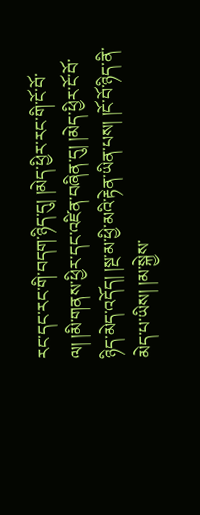རང་དང་རང་གི་བདག་ཉིད་དུ། །མེད་ཕྱིར་རང་གི་ངོ་བོ་ལ། །མི་གནས་ཕྱིར་དང་འཛིན་བཞིན་དུ། །མེད་ཕྱིར་ངོ་བོ་ཉིད་མེད་འདོད། །སྔ་མ་ཕྱི་མའི་རྟེན་ཡིན་པས། །ངོ་བོ་ཉིད་ནི་མེད་པ་ཡིས། །མ་སྐྱེས་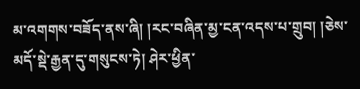མ་འགགས་བཟོད་ནས་ཞི། །རང་བཞིན་མྱ་ངན་འདས་པ་གྲུབ། །ཅེས་མདོ་སྡེ་རྒྱན་དུ་གསུངས་ཏེ། ཤེར་ཕྱིན་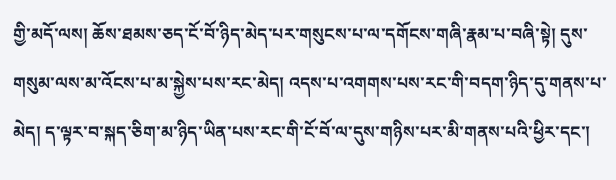གྱི་མདོ་ལས། ཆོས་ཐམས་ཅད་ངོ་བོ་ཉིད་མེད་པར་གསུངས་པ་ལ་དགོངས་གཞི་རྣམ་པ་བཞི་སྟེ། དུས་གསུམ་ལས་མ་འོངས་པ་མ་སྐྱེས་པས་རང་མེད། འདས་པ་འགགས་པས་རང་གི་བདག་ཉིད་དུ་གནས་པ་མེད། ད་ལྟར་བ་སྐད་ཅིག་མ་ཉིད་ཡིན་པས་རང་གི་ངོ་བོ་ལ་དུས་གཉིས་པར་མི་གནས་པའི་ཕྱིར་དང་།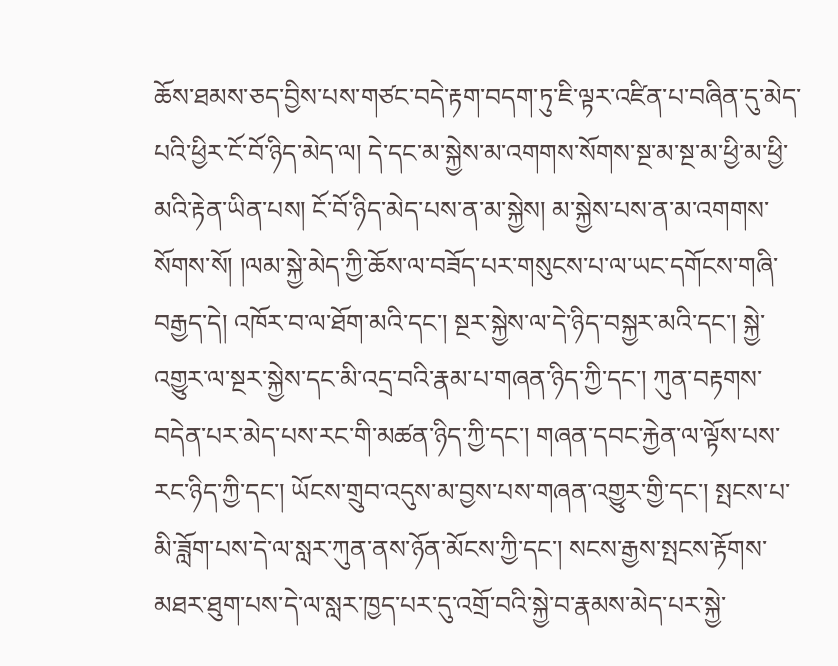ཆོས་ཐམས་ཅད་བྱིས་པས་གཙང་བདེ་རྟག་བདག་ཏུ་ཇི་ལྟར་འཛིན་པ་བཞིན་དུ་མེད་པའི་ཕྱིར་ངོ་བོ་ཉིད་མེད་ལ། དེ་དང་མ་སྐྱེས་མ་འགགས་སོགས་སྔ་མ་སྔ་མ་ཕྱི་མ་ཕྱི་མའི་རྟེན་ཡིན་པས། ངོ་བོ་ཉིད་མེད་པས་ན་མ་སྐྱེས། མ་སྐྱེས་པས་ན་མ་འགགས་སོགས་སོ། །ལམ་སྐྱེ་མེད་ཀྱི་ཆོས་ལ་བཟོད་པར་གསུངས་པ་ལ་ཡང་དགོངས་གཞི་བརྒྱད་དེ། འཁོར་བ་ལ་ཐོག་མའི་དང་། སྔར་སྐྱེས་ལ་དེ་ཉིད་བསྐྱར་མའི་དང་། སྐྱེ་འགྱུར་ལ་སྔར་སྐྱེས་དང་མི་འདྲ་བའི་རྣམ་པ་གཞན་ཉིད་ཀྱི་དང་། ཀུན་བརྟགས་བདེན་པར་མེད་པས་རང་གི་མཚན་ཉིད་ཀྱི་དང་། གཞན་དབང་རྐྱེན་ལ་ལྟོས་པས་རང་ཉིད་ཀྱི་དང་། ཡོངས་གྲུབ་འདུས་མ་བྱས་པས་གཞན་འགྱུར་གྱི་དང་། སྤངས་པ་མི་ཟློག་པས་དེ་ལ་སླར་ཀུན་ནས་ཉོན་མོངས་ཀྱི་དང་། སངས་རྒྱས་སྤངས་རྟོགས་མཐར་ཐུག་པས་དེ་ལ་སླར་ཁྱད་པར་དུ་འགྲོ་བའི་སྐྱེ་བ་རྣམས་མེད་པར་སྐྱེ་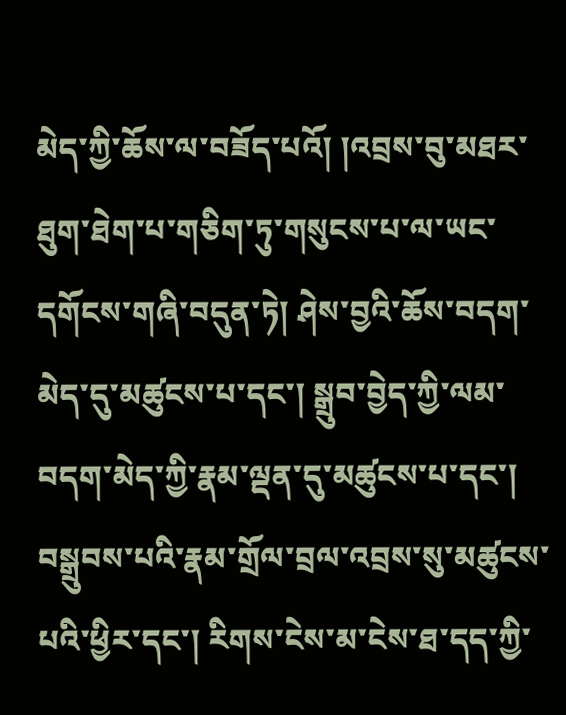མེད་ཀྱི་ཆོས་ལ་བཟོད་པའོ། །འབྲས་བུ་མཐར་ཐུག་ཐེག་པ་གཅིག་ཏུ་གསུངས་པ་ལ་ཡང་དགོངས་གཞི་བདུན་ཏེ། ཤེས་བྱའི་ཆོས་བདག་མེད་དུ་མཚུངས་པ་དང་། སྒྲུབ་བྱེད་ཀྱི་ལམ་བདག་མེད་ཀྱི་རྣམ་ལྡན་དུ་མཚུངས་པ་དང་། བསྒྲུབས་པའི་རྣམ་གྲོལ་བྲལ་འབྲས་སུ་མཚུངས་པའི་ཕྱིར་དང་། རིགས་ངེས་མ་ངེས་ཐ་དད་ཀྱི་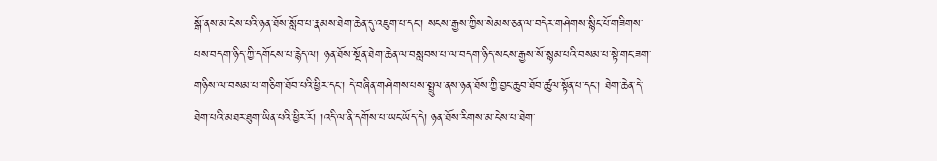སྒོ་ནས་མ་ངེས་པའི་ཉན་ཐོས་སློབ་པ་རྣམས་ཐེག་ཆེན་དུ་འཇུག་པ་དང་། སངས་རྒྱས་ཀྱིས་སེམས་ཅན་ལ་བདེར་གཤེགས་སྙིང་པོ་གཟིགས་པས་བདག་ཉིད་ཀྱི་དགོངས་པ་རྙེད་ལ། ཉན་ཐོས་སྔོན་ཐེག་ཆེན་ལ་བསླབས་པ་ལ་བདག་ཉིད་སངས་རྒྱས་སོ་སྙམ་པའི་བསམ་པ་སྟེ་གང་ཟག་གཉིས་ལ་བསམ་པ་གཅིག་ཐོབ་པའི་ཕྱིར་དང་། དེ་བཞིན་གཤེགས་པས་སྤྲུལ་ནས་ཉན་ཐོས་ཀྱི་བྱང་ཆུབ་ཐོབ་ཚུལ་སྟོན་པ་དང་། ཐེག་ཆེན་དེ་ཐེག་པའི་མཐར་ཐུག་ཡིན་པའི་ཕྱིར་རོ། །འདི་ལ་ནི་དགོས་པ་ཡང་ཡོད་དེ། ཉན་ཐོས་རིགས་མ་ངེས་པ་ཐེག་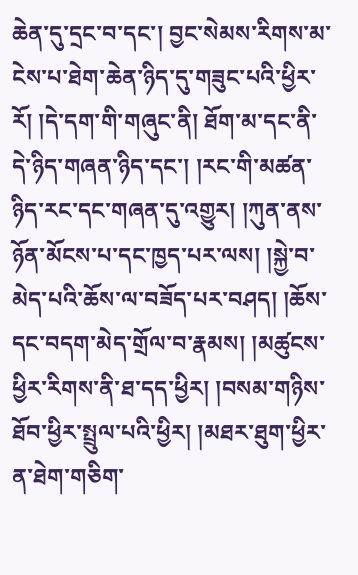ཆེན་དུ་དྲང་བ་དང་། བྱང་སེམས་རིགས་མ་ངེས་པ་ཐེག་ཆེན་ཉིད་དུ་གཟུང་པའི་ཕྱིར་རོ། །དེ་དག་གི་གཞུང་ནི། ཐོག་མ་དང་ནི་དེ་ཉིད་གཞན་ཉིད་དང་། །རང་གི་མཚན་ཉིད་རང་དང་གཞན་དུ་འགྱུར། །ཀུན་ནས་ཉོན་མོངས་པ་དང་ཁྱད་པར་ལས། །སྐྱེ་བ་མེད་པའི་ཆོས་ལ་བཟོད་པར་བཤད། །ཆོས་དང་བདག་མེད་གྲོལ་བ་རྣམས། །མཚུངས་ཕྱིར་རིགས་ནི་ཐ་དད་ཕྱིར། །བསམ་གཉིས་ཐོབ་ཕྱིར་སྤྲུལ་པའི་ཕྱིར། །མཐར་ཐུག་ཕྱིར་ན་ཐེག་གཅིག་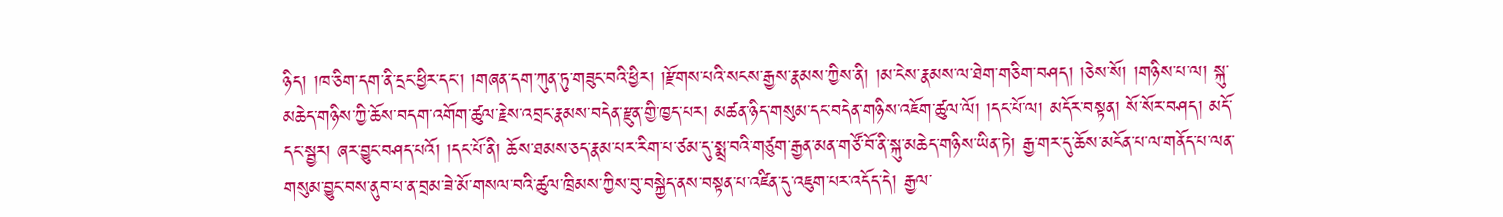ཉིད། །ཁ་ཅིག་དག་ནི་དྲང་ཕྱིར་དང་། །གཞན་དག་ཀུན་ཏུ་གཟུང་བའི་ཕྱིར། །རྫོགས་པའི་སངས་རྒྱས་རྣམས་ཀྱིས་ནི། །མ་ངེས་རྣམས་ལ་ཐེག་གཅིག་བཤད། །ཅེས་སོ། །གཉིས་པ་ལ། སྐུ་མཆེད་གཉིས་ཀྱི་ཆོས་བདག་འགོག་ཚུལ་རྗེས་འབྲང་རྣམས་བདེན་རྫུན་གྱི་ཁྱད་པར། མཚན་ཉིད་གསུམ་དང་བདེན་གཉིས་འཇོག་ཚུལ་ལོ། །དང་པོ་ལ། མདོར་བསྟན། སོ་སོར་བཤད། མདོ་དང་སྦྱར། ཞར་བྱུང་བཤད་པའོ། །དང་པོ་ནི། ཆོས་ཐམས་ཅད་རྣམ་པར་རིག་པ་ཙམ་དུ་སྨྲ་བའི་གཙུག་རྒྱན་མན་གཙོ་བོ་ནི་སྐུ་མཆེད་གཉིས་ཡིན་ཏེ། རྒྱ་གར་དུ་ཆོས་མངོན་པ་ལ་གནོད་པ་ལན་གསུམ་བྱུང་བས་ནུབ་པ་ན་བྲམ་ཟེ་མོ་གསལ་བའི་ཚུལ་ཁྲིམས་ཀྱིས་བུ་བསྐྱེད་ནས་བསྟན་པ་འཛིན་དུ་འཇུག་པར་འདོད་དེ། རྒྱལ་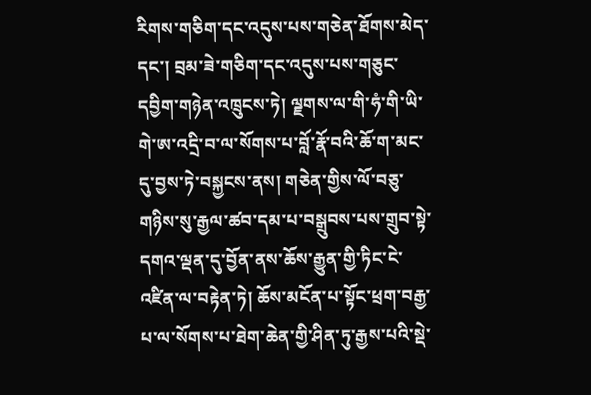རིགས་གཅིག་དང་འདུས་པས་གཅེན་ཐོགས་མེད་དང་། བྲམ་ཟེ་གཅིག་དང་འདུས་པས་གཅུང་དབྱིག་གཉེན་འཁྲུངས་ཏེ། ལྗགས་ལ་གི་ཧཾ་གི་ཡི་གེ་ཨ་འདྲི་བ་ལ་སོགས་པ་བློ་རྣོ་བའི་ཆོ་ག་མང་དུ་བྱས་ཏེ་བསྐྱངས་ནས། གཅེན་གྱིས་ལོ་བཅུ་གཉིས་སུ་རྒྱལ་ཚབ་དམ་པ་བསྒྲུབས་པས་གྲུབ་སྟེ་དགའ་ལྡན་དུ་བྱོན་ནས་ཆོས་རྒྱུན་གྱི་ཏིང་ངེ་འཛིན་ལ་བརྟེན་ཏེ། ཆོས་མངོན་པ་སྟོང་ཕྲག་བརྒྱ་པ་ལ་སོགས་པ་ཐེག་ཆེན་གྱི་ཤིན་ཏུ་རྒྱས་པའི་སྡེ་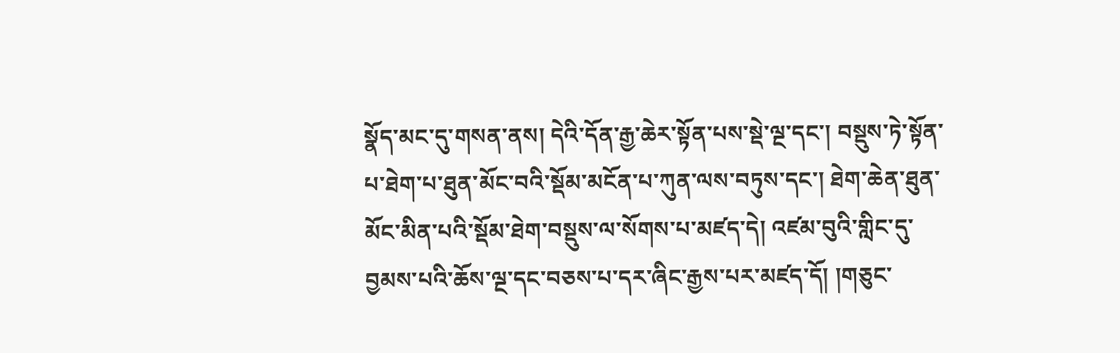སྣོད་མང་དུ་གསན་ནས། དེའི་དོན་རྒྱ་ཆེར་སྟོན་པས་སྡེ་ལྔ་དང་། བསྡུས་ཏེ་སྟོན་པ་ཐེག་པ་ཐུན་མོང་བའི་སྡོམ་མངོན་པ་ཀུན་ལས་བཏུས་དང་། ཐེག་ཆེན་ཐུན་མོང་མིན་པའི་སྡོམ་ཐེག་བསྡུས་ལ་སོགས་པ་མཛད་དེ། འཛམ་བུའི་གླིང་དུ་བྱམས་པའི་ཆོས་ལྔ་དང་བཅས་པ་དར་ཞིང་རྒྱས་པར་མཛད་དོ། །གཅུང་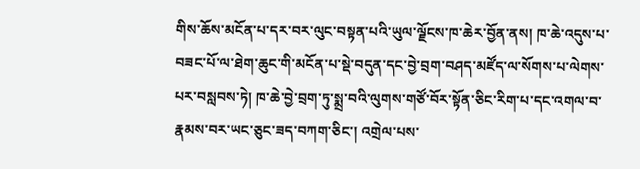གིས་ཆོས་མངོན་པ་དར་བར་ལུང་བསྟན་པའི་ཡུལ་ལྗོངས་ཁ་ཆེར་བྱོན་ནས། ཁ་ཆེ་འདུས་པ་བཟང་པོ་ལ་ཐེག་ཆུང་གི་མངོན་པ་སྡེ་བདུན་དང་བྱེ་བྲག་བཤད་མཛོད་ལ་སོགས་པ་ལེགས་པར་བསླབས་ཏེ། ཁ་ཆེ་བྱེ་བྲག་ཏུ་སྨྲ་བའི་ལུགས་གཙོ་བོར་སྟོན་ཅིང་རིག་པ་དང་འགལ་བ་རྣམས་བར་ཡང་ཅུང་ཟད་བཀག་ཅིང་། འགྲེལ་པས་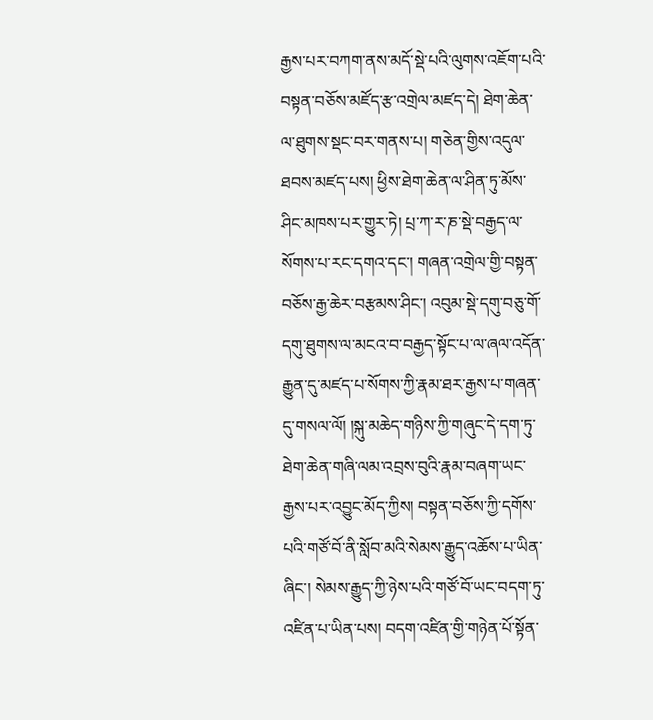རྒྱས་པར་བཀག་ནས་མདོ་སྡེ་པའི་ལུགས་འཇོག་པའི་བསྟན་བཅོས་མཛོད་རྩ་འགྲེལ་མཛད་དེ། ཐེག་ཆེན་ལ་ཐུགས་སྡང་བར་གནས་པ། གཅེན་གྱིས་འདུལ་ཐབས་མཛད་པས། ཕྱིས་ཐེག་ཆེན་ལ་ཤིན་ཏུ་མོས་ཤིང་མཁས་པར་གྱུར་ཏེ། པྲ་ཀ་ར་ཎ་སྡེ་བརྒྱད་ལ་སོགས་པ་རང་དགའ་དང་། གཞན་འགྲེལ་གྱི་བསྟན་བཅོས་རྒྱ་ཆེར་བརྩམས་ཤིང་། འབུམ་སྡེ་དགུ་བཅུ་གོ་དགུ་ཐུགས་ལ་མངའ་བ་བརྒྱད་སྟོང་པ་ལ་ཞལ་འདོན་རྒྱུན་དུ་མཛད་པ་སོགས་ཀྱི་རྣམ་ཐར་རྒྱས་པ་གཞན་དུ་གསལ་ལོ། །སྐུ་མཆེད་གཉིས་ཀྱི་གཞུང་དེ་དག་ཏུ་ཐེག་ཆེན་གཞི་ལམ་འབྲས་བུའི་རྣམ་བཞག་ཡང་རྒྱས་པར་འབྱུང་མོད་ཀྱིས། བསྟན་བཅོས་ཀྱི་དགོས་པའི་གཙོ་བོ་ནི་སློབ་མའི་སེམས་རྒྱུད་འཆོས་པ་ཡིན་ཞིང་། སེམས་རྒྱུད་ཀྱི་ཉེས་པའི་གཙོ་བོ་ཡང་བདག་ཏུ་འཛིན་པ་ཡིན་པས། བདག་འཛིན་གྱི་གཉེན་པོ་སྟོན་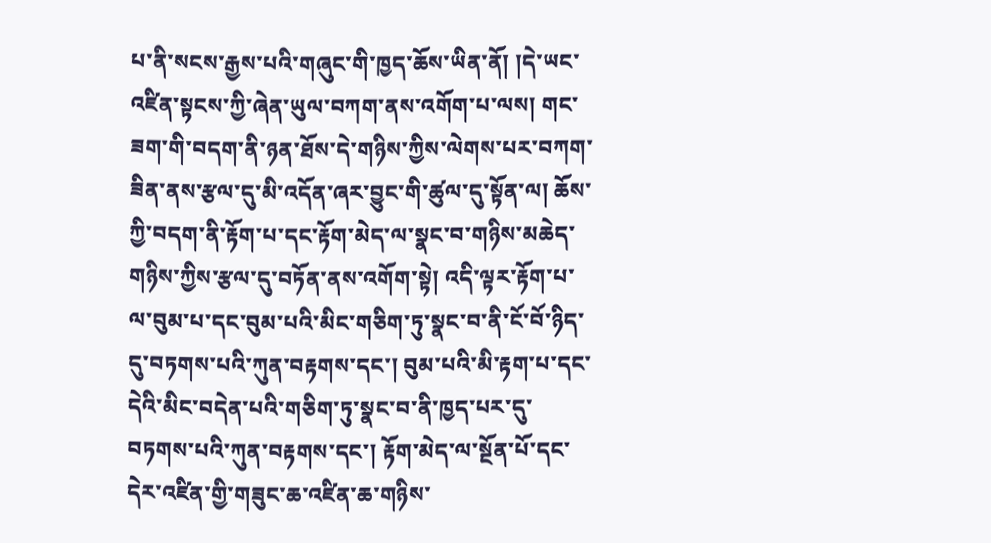པ་ནི་སངས་རྒྱས་པའི་གཞུང་གི་ཁྱད་ཆོས་ཡིན་ནོ། །དེ་ཡང་འཛིན་སྟངས་ཀྱི་ཞེན་ཡུལ་བཀག་ནས་འགོག་པ་ལས། གང་ཟག་གི་བདག་ནི་ཉན་ཐོས་དེ་གཉིས་ཀྱིས་ལེགས་པར་བཀག་ཟིན་ནས་རྩལ་དུ་མི་འདོན་ཞར་བྱུང་གི་ཚུལ་དུ་སྟོན་ལ། ཆོས་ཀྱི་བདག་ནི་རྟོག་པ་དང་རྟོག་མེད་ལ་སྣང་བ་གཉིས་མཆེད་གཉིས་ཀྱིས་རྩལ་དུ་བཏོན་ནས་འགོག་སྟེ། འདི་ལྟར་རྟོག་པ་ལ་བུམ་པ་དང་བུམ་པའི་མིང་གཅིག་ཏུ་སྣང་བ་ནི་ངོ་བོ་ཉིད་དུ་བཏགས་པའི་ཀུན་བརྟགས་དང་། བུམ་པའི་མི་རྟག་པ་དང་དེའི་མིང་བདེན་པའི་གཅིག་ཏུ་སྣང་བ་ནི་ཁྱད་པར་དུ་བཏགས་པའི་ཀུན་བརྟགས་དང་། རྟོག་མེད་ལ་སྔོན་པོ་དང་དེར་འཛིན་གྱི་གཟུང་ཆ་འཛིན་ཆ་གཉིས་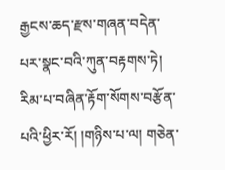རྒྱངས་ཆད་རྫས་གཞན་བདེན་པར་སྣང་བའི་ཀུན་བརྟགས་ཏེ། རིམ་པ་བཞིན་རྟོག་སོགས་བརྩོན་པའི་ཕྱིར་རོ། །གཉིས་པ་ལ། གཅེན་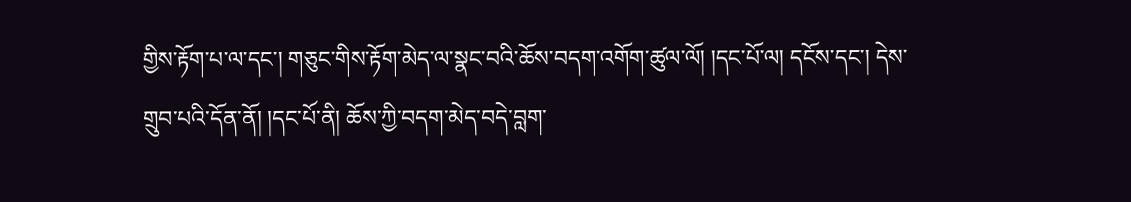གྱིས་རྟོག་པ་ལ་དང་། གཅུང་གིས་རྟོག་མེད་ལ་སྣང་བའི་ཆོས་བདག་འགོག་ཚུལ་ལོ། །དང་པོ་ལ། དངོས་དང་། དེས་གྲུབ་པའི་དོན་ནོ། །དང་པོ་ནི། ཆོས་ཀྱི་བདག་མེད་བདེ་བླག་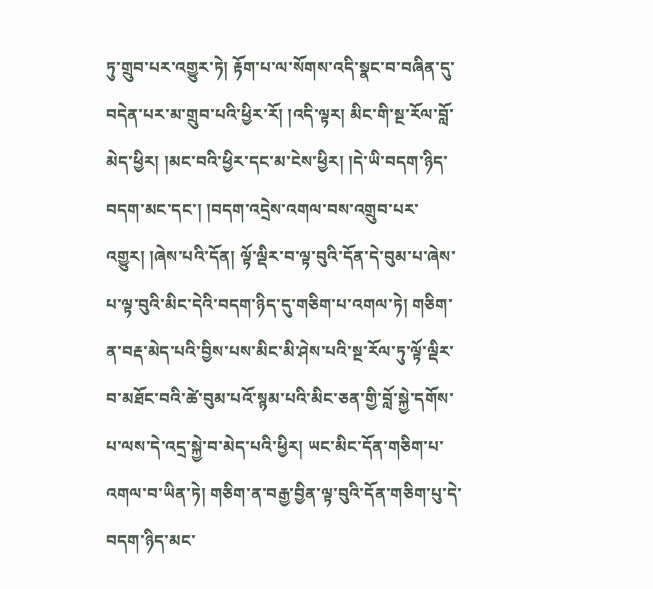ཏུ་གྲུབ་པར་འགྱུར་ཏེ། རྟོག་པ་ལ་སོགས་འདི་སྣང་བ་བཞིན་དུ་བདེན་པར་མ་གྲུབ་པའི་ཕྱིར་རོ། །འདི་ལྟར། མིང་གི་སྔ་རོལ་བློ་མེད་ཕྱིར། །མང་བའི་ཕྱིར་དང་མ་ངེས་ཕྱིར། །དེ་ཡི་བདག་ཉིད་བདག་མང་དང་། །བདག་འདྲེས་འགལ་བས་འགྲུབ་པར་འགྱུར། །ཞེས་པའི་དོན། ལྟོ་ལྡིར་བ་ལྟ་བུའི་དོན་དེ་བུམ་པ་ཞེས་པ་ལྟ་བུའི་མིང་དེའི་བདག་ཉིད་དུ་གཅིག་པ་འགལ་ཏེ། གཅིག་ན་བརྡ་མེད་པའི་བྱིས་པས་མིང་མི་ཤེས་པའི་སྔ་རོལ་ཏུ་ལྟོ་ལྡིར་བ་མཐོང་བའི་ཚེ་བུམ་པའོ་སྙམ་པའི་མིང་ཅན་གྱི་བློ་སྐྱེ་དགོས་པ་ལས་དེ་འདྲ་སྐྱེ་བ་མེད་པའི་ཕྱིར། ཡང་མིང་དོན་གཅིག་པ་འགལ་བ་ཡིན་ཏེ། གཅིག་ན་བརྒྱ་བྱིན་ལྟ་བུའི་དོན་གཅིག་པུ་དེ་བདག་ཉིད་མང་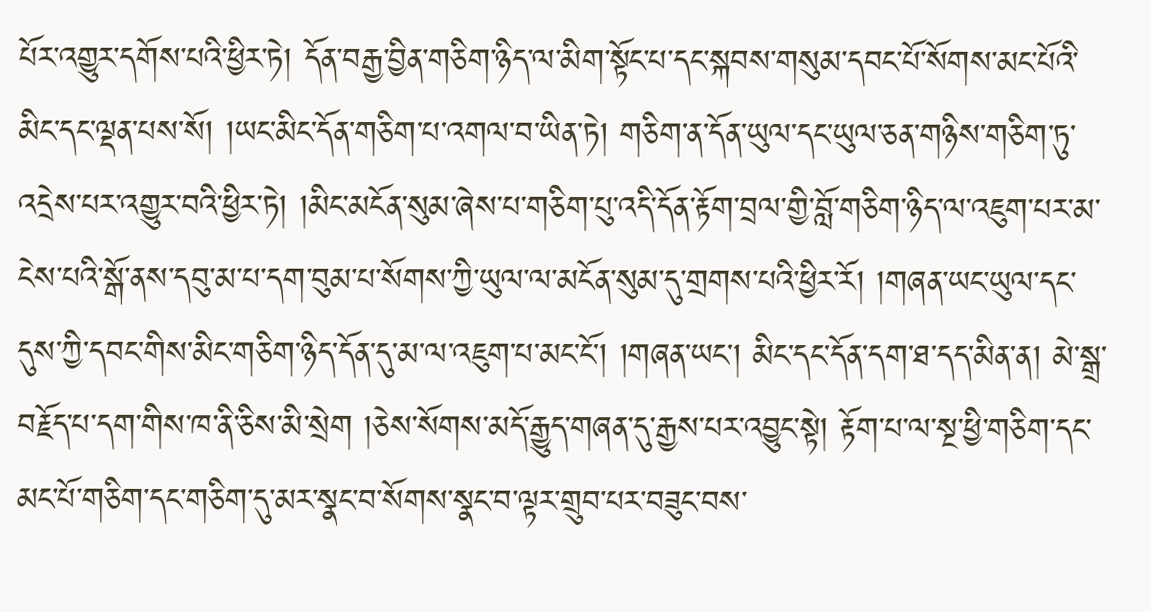པོར་འགྱུར་དགོས་པའི་ཕྱིར་ཏེ། དོན་བརྒྱ་བྱིན་གཅིག་ཉིད་ལ་མིག་སྟོང་པ་དང་སྐབས་གསུམ་དབང་པོ་སོགས་མང་པོའི་མིང་དང་ལྡན་པས་སོ། །ཡང་མིང་དོན་གཅིག་པ་འགལ་བ་ཡིན་ཏེ། གཅིག་ན་དོན་ཡུལ་དང་ཡུལ་ཅན་གཉིས་གཅིག་ཏུ་འདྲེས་པར་འགྱུར་བའི་ཕྱིར་ཏེ། །མིང་མངོན་སུམ་ཞེས་པ་གཅིག་པུ་འདི་དོན་རྟོག་བྲལ་གྱི་བློ་གཅིག་ཉིད་ལ་འཇུག་པར་མ་ངེས་པའི་སྒོ་ནས་དབུ་མ་པ་དག་བུམ་པ་སོགས་ཀྱི་ཡུལ་ལ་མངོན་སུམ་དུ་གྲགས་པའི་ཕྱིར་རོ། །གཞན་ཡང་ཡུལ་དང་དུས་ཀྱི་དབང་གིས་མིང་གཅིག་ཉིད་དོན་དུ་མ་ལ་འཇུག་པ་མང་ངོ་། །གཞན་ཡང་། མིང་དང་དོན་དག་ཐ་དད་མིན་ན། མེ་སྒྲ་བརྗོད་པ་དག་གིས་ཁ་ནི་ཅིས་མི་སྲེག །ཅེས་སོགས་མདོ་རྒྱུད་གཞན་དུ་རྒྱས་པར་འབྱུང་སྟེ། རྟོག་པ་ལ་སྔ་ཕྱི་གཅིག་དང་མང་པོ་གཅིག་དང་གཅིག་དུ་མར་སྣང་བ་སོགས་སྣང་བ་ལྟར་གྲུབ་པར་བཟུང་བས་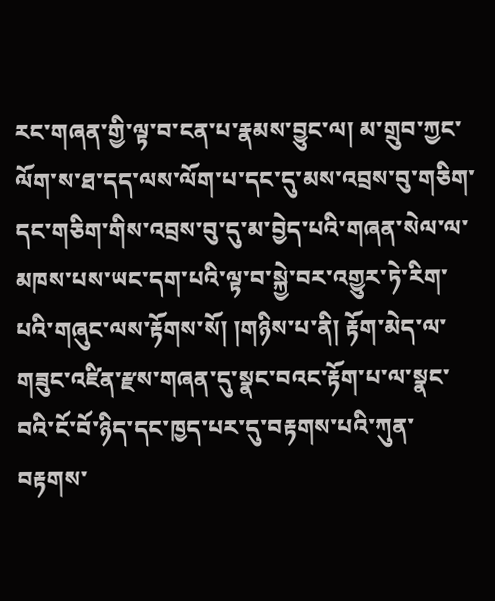རང་གཞན་གྱི་ལྟ་བ་ངན་པ་རྣམས་བྱུང་ལ། མ་གྲུབ་ཀྱང་ལོག་ས་ཐ་དད་ལས་ལོག་པ་དང་དུ་མས་འབྲས་བུ་གཅིག་དང་གཅིག་གིས་འབྲས་བུ་དུ་མ་བྱེད་པའི་གཞན་སེལ་ལ་མཁས་པས་ཡང་དག་པའི་ལྟ་བ་སྐྱེ་བར་འགྱུར་ཏེ་རིག་པའི་གཞུང་ལས་རྟོགས་སོ། །གཉིས་པ་ནི། རྟོག་མེད་ལ་གཟུང་འཛིན་རྫས་གཞན་དུ་སྣང་བའང་རྟོག་པ་ལ་སྣང་བའི་ངོ་བོ་ཉིད་དང་ཁྱད་པར་དུ་བརྟགས་པའི་ཀུན་བརྟགས་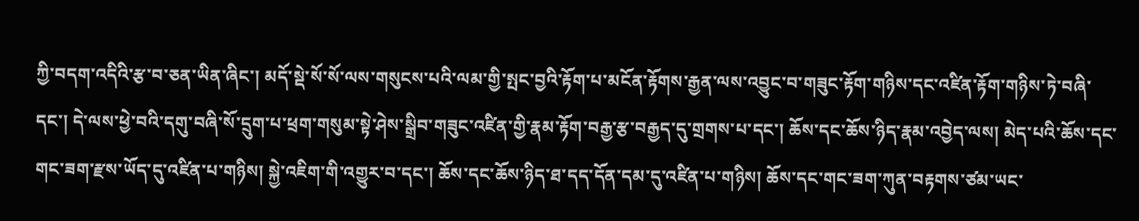ཀྱི་བདག་འདིའི་རྩ་བ་ཅན་ཡིན་ཞིང་། མདོ་སྡེ་སོ་སོ་ལས་གསུངས་པའི་ལམ་གྱི་སྤང་བྱའི་རྟོག་པ་མངོན་རྟོགས་རྒྱན་ལས་འབྱུང་བ་གཟུང་རྟོག་གཉིས་དང་འཛིན་རྟོག་གཉིས་ཏེ་བཞི་དང་། དེ་ལས་ཕྱེ་བའི་དགུ་བཞི་སོ་དྲུག་པ་ཕྲག་གསུམ་སྟེ་ཤེས་སྒྲིབ་གཟུང་འཛིན་གྱི་རྣམ་རྟོག་བརྒྱ་རྩ་བརྒྱད་དུ་གྲགས་པ་དང་། ཆོས་དང་ཆོས་ཉིད་རྣམ་འབྱེད་ལས། མེད་པའི་ཆོས་དང་གང་ཟག་རྫས་ཡོད་དུ་འཛིན་པ་གཉིས། སྐྱེ་འཇིག་གི་འགྱུར་བ་དང་། ཆོས་དང་ཆོས་ཉིད་ཐ་དད་དོན་དམ་དུ་འཛིན་པ་གཉིས། ཆོས་དང་གང་ཟག་ཀུན་བརྟགས་ཙམ་ཡང་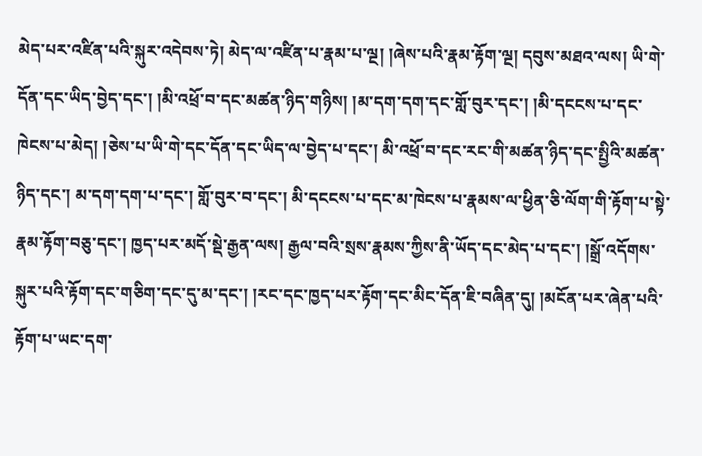མེད་པར་འཛིན་པའི་སྐུར་འདེབས་ཏེ། མེད་ལ་འཛིན་པ་རྣམ་པ་ལྔ། །ཞེས་པའི་རྣམ་རྟོག་ལྔ། དབུས་མཐའ་ལས། ཡི་གེ་དོན་དང་ཡིད་བྱེད་དང་། །མི་འཕྲོ་བ་དང་མཚན་ཉིད་གཉིས། །མ་དག་དག་དང་གློ་བུར་དང་། །མི་དངངས་པ་དང་ཁེངས་པ་མེད། །ཅེས་པ་ཡི་གེ་དང་དོན་དང་ཡིད་ལ་བྱེད་པ་དང་། མི་འཕྲོ་བ་དང་རང་གི་མཚན་ཉིད་དང་སྤྱིའི་མཚན་ཉིད་དང་། མ་དག་དག་པ་དང་། གློ་བུར་བ་དང་། མི་དངངས་པ་དང་མ་ཁེངས་པ་རྣམས་ལ་ཕྱིན་ཅི་ལོག་གི་རྟོག་པ་སྟེ་རྣམ་རྟོག་བཅུ་དང་། ཁྱད་པར་མདོ་སྡེ་རྒྱན་ལས། རྒྱལ་བའི་སྲས་རྣམས་ཀྱིས་ནི་ཡོད་དང་མེད་པ་དང་། །སྒྲོ་འདོགས་སྐུར་པའི་རྟོག་དང་གཅིག་དང་དུ་མ་དང་། །རང་དང་ཁྱད་པར་རྟོག་དང་མིང་དོན་ཇི་བཞིན་དུ། །མངོན་པར་ཞེན་པའི་རྟོག་པ་ཡང་དག་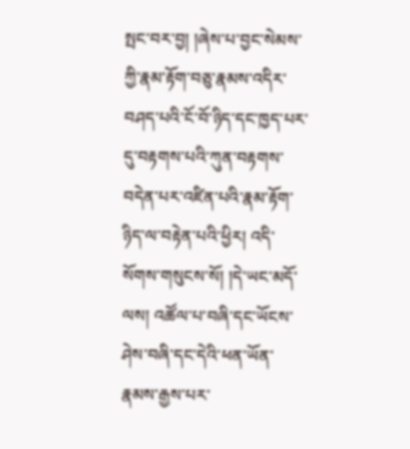སྤང་བར་བྱ། །ཞེས་པ་བྱང་སེམས་ཀྱི་རྣམ་རྟོག་བཅུ་རྣམས་འདིར་བཤད་པའི་ངོ་བོ་ཉིད་དང་ཁྱད་པར་དུ་བརྟགས་པའི་ཀུན་བརྟགས་བདེན་པར་འཛིན་པའི་རྣམ་རྟོག་ཉིད་ལ་བརྟེན་པའི་ཕྱིར། འདི་སོགས་གསུངས་སོ། །དེ་ཡང་མདོ་ལས། འཚོལ་པ་བཞི་དང་ཡོངས་ཤེས་བཞི་དང་དེའི་ཕན་ཡོན་རྣམས་རྒྱས་པར་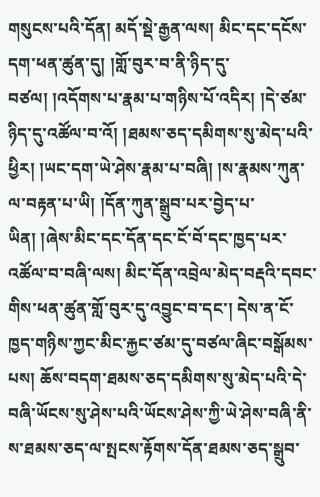གསུངས་པའི་དོན། མདོ་སྡེ་རྒྱན་ལས། མིང་དང་དངོས་དག་ཕན་ཚུན་དུ། །གློ་བུར་བ་ནི་ཉིད་དུ་བཙལ། །འདོགས་པ་རྣམ་པ་གཉིས་པོ་འདིར། །དེ་ཙམ་ཉིད་དུ་འཚོལ་བ་འོ། །ཐམས་ཅད་དམིགས་སུ་མེད་པའི་ཕྱིར། །ཡང་དག་ཡེ་ཤེས་རྣམ་པ་བཞི། །ས་རྣམས་ཀུན་ལ་བརྟན་པ་ཡི། །དོན་ཀུན་སྒྲུབ་པར་བྱེད་པ་ཡིན། །ཞེས་མིང་དང་དོན་དང་ངོ་བོ་དང་ཁྱད་པར་འཚོལ་བ་བཞི་ལས། མིང་དོན་འབྲེལ་མེད་བརྡའི་དབང་གིས་ཕན་ཚུན་གློ་བུར་དུ་འབྱུང་བ་དང་། དེས་ན་ངོ་ཁྱད་གཉིས་ཀྱང་མིང་རྐྱང་ཙམ་དུ་བཙལ་ཞིང་བསྒོམས་པས། ཆོས་བདག་ཐམས་ཅད་དམིགས་སུ་མེད་པའི་དེ་བཞི་ཡོངས་སུ་ཤེས་པའི་ཡོངས་ཤེས་ཀྱི་ཡེ་ཤེས་བཞི་ནི་ས་ཐམས་ཅད་ལ་སྤངས་རྟོགས་དོན་ཐམས་ཅད་སྒྲུབ་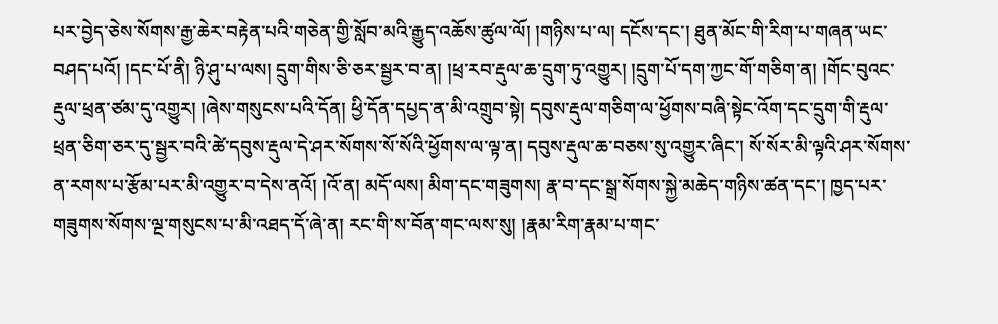པར་བྱེད་ཅེས་སོགས་རྒྱ་ཆེར་བརྟེན་པའི་གཅེན་གྱི་སློབ་མའི་རྒྱུད་འཆོས་ཚུལ་ལོ། །གཉིས་པ་ལ། དངོས་དང་། ཐུན་མོང་གི་རིག་པ་གཞན་ཡང་བཤད་པའོ། །དང་པོ་ནི། ཉི་ཤུ་པ་ལས། དྲུག་གིས་ཅི་ཅར་སྦྱར་བ་ན། །ཕྲ་རབ་རྡུལ་ཆ་དྲུག་ཏུ་འགྱུར། །དྲུག་པོ་དག་ཀྱང་གོ་གཅིག་ན། །གོང་བུའང་རྡུལ་ཕྲན་ཙམ་དུ་འགྱུར། །ཞེས་གསུངས་པའི་དོན། ཕྱི་དོན་དཔྱད་ན་མི་འགྲུབ་སྟེ། དབུས་རྡུལ་གཅིག་ལ་ཕྱོགས་བཞི་སྟེང་འོག་དང་དྲུག་གི་རྡུལ་ཕྲན་ཅིག་ཅར་དུ་སྦྱར་བའི་ཚེ་དབུས་རྡུལ་དེ་ཤར་སོགས་སོ་སོའི་ཕྱོགས་ལ་ལྟ་ན། དབུས་རྡུལ་ཆ་བཅས་སུ་འགྱུར་ཞིང་། སོ་སོར་མི་ལྟའི་ཤར་སོགས་ན་རགས་པ་རྩོམ་པར་མི་འགྱུར་བ་དེས་ནའོ། །འོ་ན། མདོ་ལས། མིག་དང་གཟུགས། རྣ་བ་དང་སྒྲ་སོགས་སྐྱེ་མཆེད་གཉིས་ཚན་དང་། ཁྱད་པར་གཟུགས་སོགས་ལྔ་གསུངས་པ་མི་འཐད་དོ་ཞེ་ན། རང་གི་ས་བོན་གང་ལས་སུ། །རྣམ་རིག་རྣམ་པ་གང་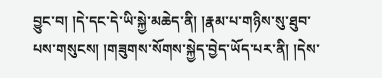བྱུང་བ། །དེ་དང་དེ་ཡི་སྐྱེ་མཆེད་ནི། །རྣམ་པ་གཉིས་སུ་ཐུབ་པས་གསུངས། །གཟུགས་སོགས་སྐྱེད་བྱེད་ཡོད་པར་ནི། །དེས་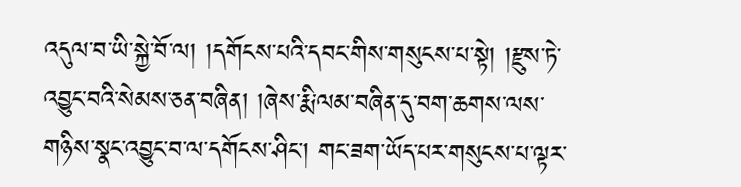འདུལ་བ་ཡི་སྐྱེ་བོ་ལ། །དགོངས་པའི་དབང་གིས་གསུངས་པ་སྟེ། །རྫུས་ཏེ་འབྱུང་བའི་སེམས་ཅན་བཞིན། །ཞེས་རྨི་ལམ་བཞིན་དུ་བག་ཆགས་ལས་གཉིས་སྣང་འབྱུང་བ་ལ་དགོངས་ཤིང་། གང་ཟག་ཡོད་པར་གསུངས་པ་ལྟར་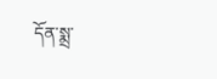དོན་སྨྲ་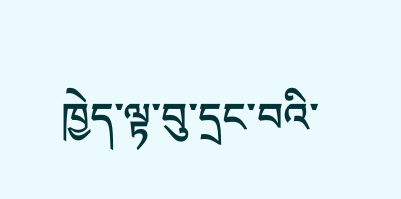ཁྱེད་ལྟ་བུ་དྲང་བའི་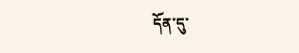དོན་དུ་